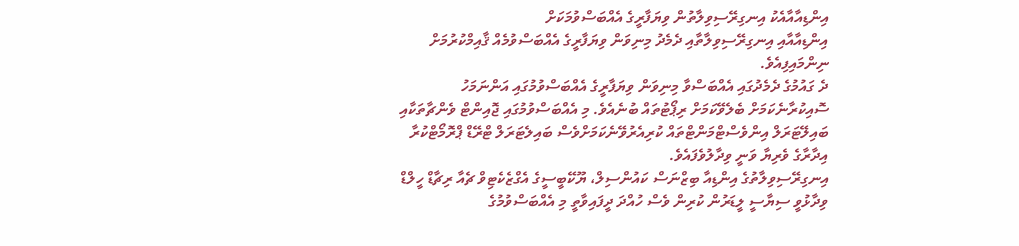އިންޑިއާއާއެކު އިނގިރޭސިވިލާތުން ވިޔަފާރީގެ އެއްބަސްވުމަކަށް
އިންޑިއާއާއި އިނގިރޭސިވިލާތާއި ދެމެދު މިނިވަން ވިޔަފާރީގެ އެއްބަސްވުމެއް ޤާއިމްކުރުމަށް ނިންމައިފިއެވެ.
ދެ ގައުމުގެ ދެމެދުގައި އެއްބަސްވާ މިނިވަން ވިޔަފާރީގެ އެއްބަސްވުމުގައި އަންނަމަހު ސޮއިކުރާނެކަމަށް ބެލެވޭކަމަށް ރިޕޯޓުތައް ބުނެއެވެ. މި އެއްބަސްވުމުގައި ޖޮއިންޓް ވެންޗާތަކާއި ބައިލޭޓަރަލް އިންވެސްޓްމަންޓްތައް ކުރިއެރުވޭނެކަމަށްވެސް ބައިލެޓަރަލް ޓްރޭޑް ޕްރޮމޯޓްކުރާ އިދާރާގެ ވެރިޔާ ވަނީ ވިދާލުވެފައެވެ.
އިނގިރޭސިވިލާތުގެ އިންޑިއާ ބިޒްނަސް ކައުންސިލް، ޔޫކޭބީސީގެ އެގްޒެކެޓިވް ޗެއާ ރިޗާޑް ހީލްޑް ވިދާޅުވީ ސިޔާސީ ލީޑަރުން ކުރިން ވެސް ހުއްދަ ދީފައިވާތީ މި އެއްބަސްވުމުގެ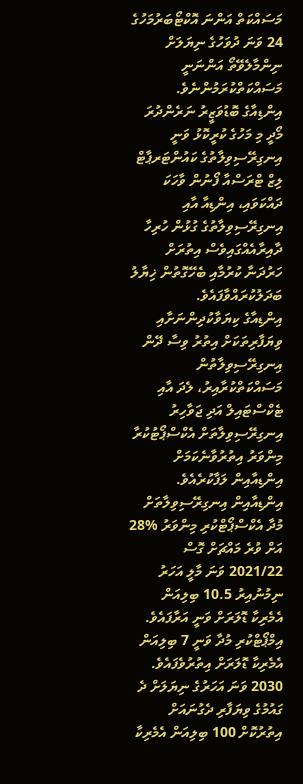މަސައްކަތް އަންނަ އޮކްޓޯބަރުމަހުގެ 24 ވަނަ ދުވަހުގެ ނިޔަލަށް ނިންމާލެވޭތޯ އަންނަނީ މަސައްކަތްކުރަމުންނެވެ.
އިންޑިއާގެ ބޮޑުވަޒީރު ނަރެންދުރަ މޯދީ މި މަހުގެ ކުރީކޮޅު ވަނީ އިނގިރޭސިވިލާތުގެ ކައުންޓަރޕާޓް ލިޒް ޓްރަސްއާ ފޯނުން ވާހަކަ ދައްކަވައި، އިންޑިއާ އާއި އިނގިރޭސިވިލާތުގެ ގުޅުން ހުރިހާ ދާއިރާއެއްގައިވެސް އިތުރަށް ހަރުދަނާ ކުރުމާއި ބެހޭގޮތުން ޚިޔާލު ބަދަލުކުރައްވާފައެވެ.
އިންޑިއާގެ ކިޔަވާކުދިންނަށާއި ވިޔަފާރިތަކަށް އިތުރު ވިސާ ދޭން އިނގިރޭސިވިލާތުން މަސައްކަތްކުރާއިރު، ލެދަ އާއި ޓެކްސްޓައިލް އަދި ޖަވާހިރު އިނގިރޭސިވިލާތަށް އެކްސްޕޯޓުކުރާ މިންވަރު އިތުރުވާނެކަމަށް އިންޑިއާއިން ލަފާކުރެއެވެ.
އިންޑިއާއިން އިނގިރޭސިވިލާތަށް މުދާ އެކްސްޕޯޓްކުރި މިންވަރު %28 އަށް ވުރެ މައްޗަށް ގޮސް 2021/22 ވަނަ މާލީ އަހަރު ނިމުނުއިރު 10.5 ބިލިއަން އެމެރިކާ ޑޮލަރަށް ވަނީ އަރާފައެވެ. އިމްޕޯޓްކުރި މުދާ ވަނީ 7 ބިލިއަން އެމެރިކާ ޑޮލަރަށް އިތުރުވެފައެވެ.
2030 ވަނަ އަހަރުގެ ނިޔަލަށް ދެ ގައުމުގެ ވިޔަފާރި ދެގުނައަށް އިތުރުކޮށް 100 ބިލިއަން އެމެރިކާ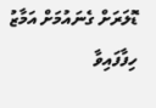ޑޮލަރަށް ގެނައުމަށް އަމާޒު ހިފާފައިވާ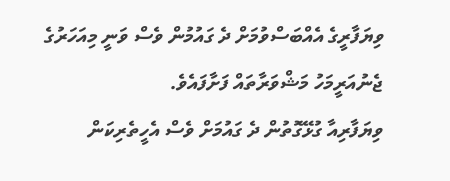ވިޔަފާރީގެ އެއްބަސްވުމަށް ދެ ގައުމުން ވެސް ވަނީ މިއަހަރުގެ ޖެނުއަރީމަހު މަޝްވަރާތައް ފަށާފައެވެ.
ވިޔަފާރިއާ ގުޅޭގޮތުން ދެ ގައުމަށް ވެސް އެހީތެރިކަން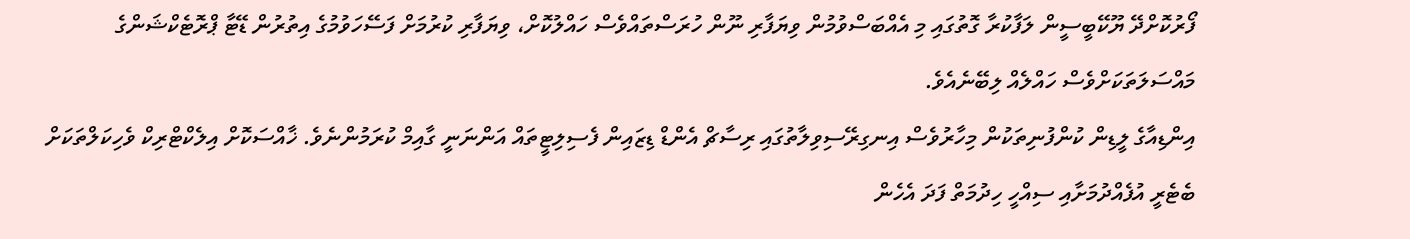ފޯރުކޮށްދޭ ޔޫކޭބީސީން ލަފާކުރާ ގޮތުގައި މި އެއްބަސްވުމުން ވިޔަފާރި ނޫން ހުރަސްތައްވެސް ހައްލުކޮށް، ވިޔަފާރި ކުރުމަށް ފަސޭހަވުމުގެ އިތުރުން ޑޭޓާ ޕްރޮޓެކްޝަންގެ މައްސަލަތަކަށްވެސް ހައްލެއް ލިބޭނެއެވެ.
އިންޑިއާގެ ލީޑިން ކުންފުނިތަކުން މިހާރުވެސް އިނގިރޭސިވިލާތުގައި ރިސާޗް އެންޑް ޑިޒައިން ފެސިލިޓީތައް އަންނަނީ ގާއިމް ކުރަމުންނެވެ. ޚާއްސަކޮށް އިލެކްޓްރިކް ވެހިކަލްތަކަށް ބެޓެރީ އުފެއްދުމަށާއި ސިއްހީ ހިދުމަތް ފަދަ އެހެން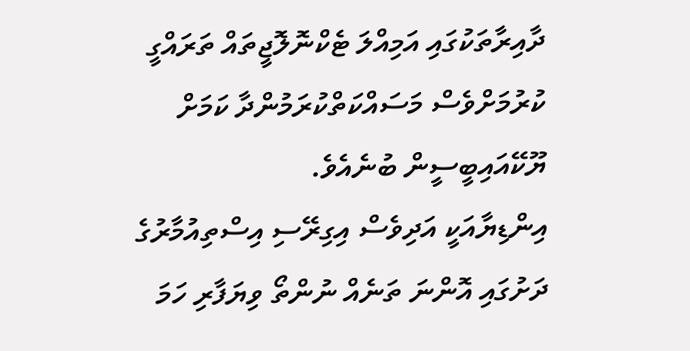ދާއިރާތަކުގައި އަމިއްލަ ޓެކްނޮލޮޖީތައް ތަރައްގީ ކުރުމަށްވެސް މަސައްކަތްކުރަމުންދާ ކަމަށް ޔޫކޭއައިބީސީން ބުނެއެވެ.
އިންޑިޔާއަކީ އަދިވެސް އިގިރޭސި އިސްތިއުމާރުގެ ދަށުގައި އޮންނަ ތަނެއް ނުންތޯ ވިޔަފާރި ހަމަ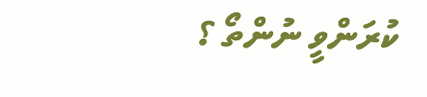ކުރަންވީ ނުންތޯ ؟